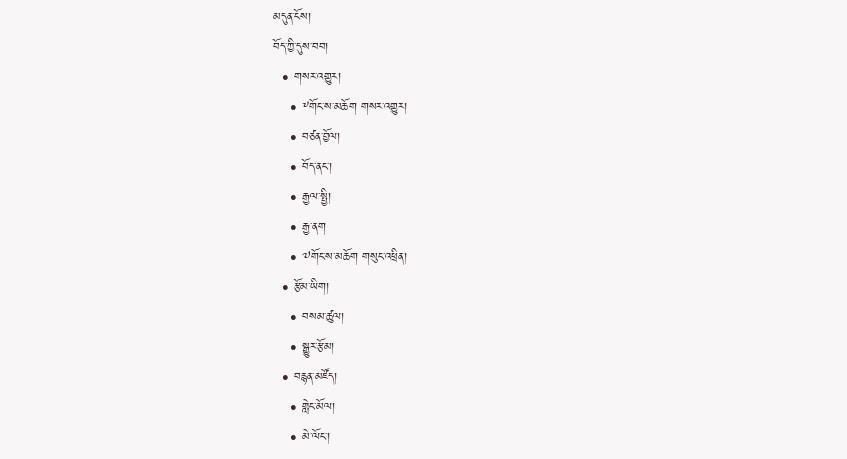མདུན་ངོས།
བོད་ཀྱི་དུས་བབ།
  • གསར་འགྱུར།
    • ༸གོང་ས་མཆོག གསར་འགྱུར།
    • བཙན་བྱོལ།
    • བོད་ནང་།
    • རྒྱལ་སྤྱི།
    • རྒྱ་ནག
    • ༧གོང་ས་མཆོག གསུང་འཕྲིན།
  • རྩོམ་ཡིག།
    • བསམ་ཚུལ།
    • སྒྱུར་རྩོམ།
  • བརྙན་མཛོད།
    • གླེང་མོལ།
    • མེ་ལོང་།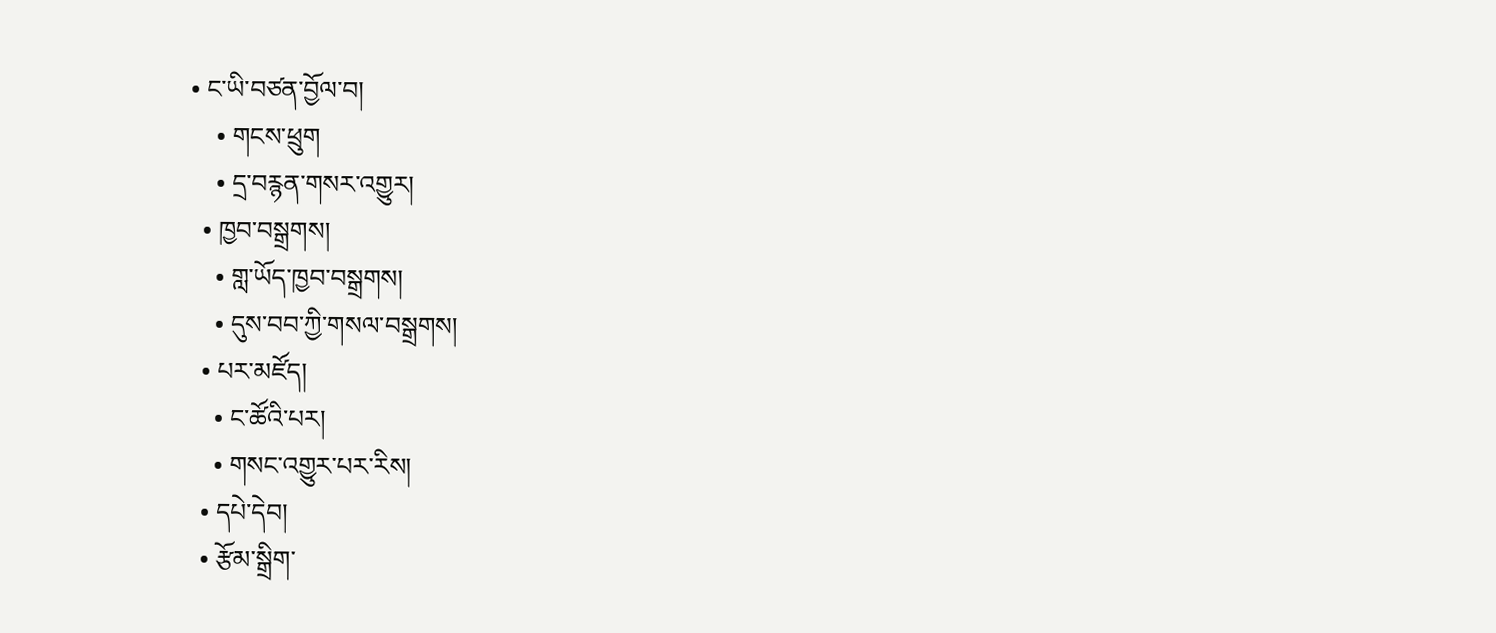• ང་ཡི་བཙན་བྱོལ་བ།
    • གངས་ཕྲུག
    • དྲ་བརྙན་གསར་འགྱུར།
  • ཁྱབ་བསྒྲགས།
    • གླ་ཡོད་ཁྱབ་བསྒྲགས།
    • དུས་བབ་ཀྱི་གསལ་བསྒྲགས།
  • པར་མཛོད།
    • ང་ཚོའི་པར།
    • གསང་འགྱུར་པར་རིས།
  • དཔེ་དེབ།
  • རྩོམ་སྒྲིག་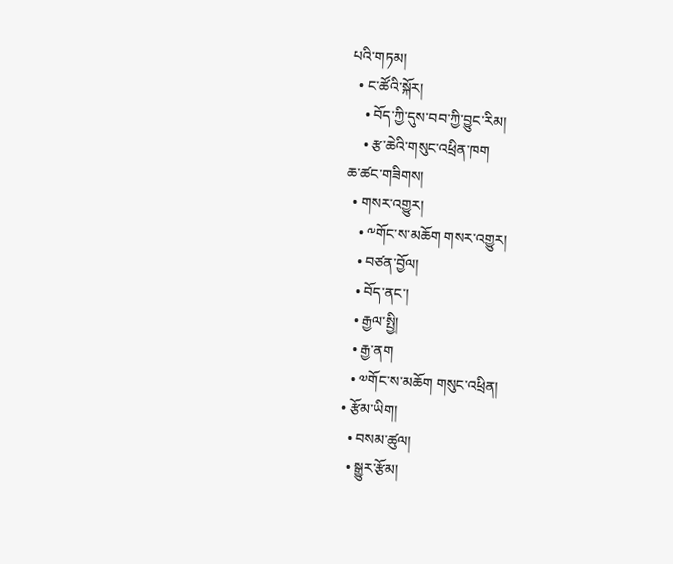པའི་གཏམ།
  • ང་ཚོའི་སྐོར།
    • བོད་ཀྱི་དུས་བབ་ཀྱི་བྱུང་རིམ།
    • རྩ་ཆེའི་གསུང་འཕྲིན་ཁག
ཆ་ཚང་གཟིགས།
  • གསར་འགྱུར།
    • ༸གོང་ས་མཆོག གསར་འགྱུར།
    • བཙན་བྱོལ།
    • བོད་ནང་།
    • རྒྱལ་སྤྱི།
    • རྒྱ་ནག
    • ༧གོང་ས་མཆོག གསུང་འཕྲིན།
  • རྩོམ་ཡིག།
    • བསམ་ཚུལ།
    • སྒྱུར་རྩོམ།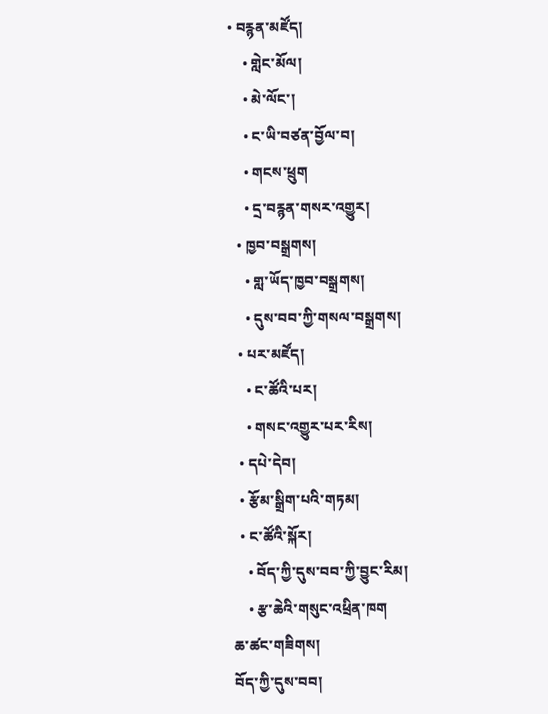• བརྙན་མཛོད།
    • གླེང་མོལ།
    • མེ་ལོང་།
    • ང་ཡི་བཙན་བྱོལ་བ།
    • གངས་ཕྲུག
    • དྲ་བརྙན་གསར་འགྱུར།
  • ཁྱབ་བསྒྲགས།
    • གླ་ཡོད་ཁྱབ་བསྒྲགས།
    • དུས་བབ་ཀྱི་གསལ་བསྒྲགས།
  • པར་མཛོད།
    • ང་ཚོའི་པར།
    • གསང་འགྱུར་པར་རིས།
  • དཔེ་དེབ།
  • རྩོམ་སྒྲིག་པའི་གཏམ།
  • ང་ཚོའི་སྐོར།
    • བོད་ཀྱི་དུས་བབ་ཀྱི་བྱུང་རིམ།
    • རྩ་ཆེའི་གསུང་འཕྲིན་ཁག
ཆ་ཚང་གཟིགས།
བོད་ཀྱི་དུས་བབ།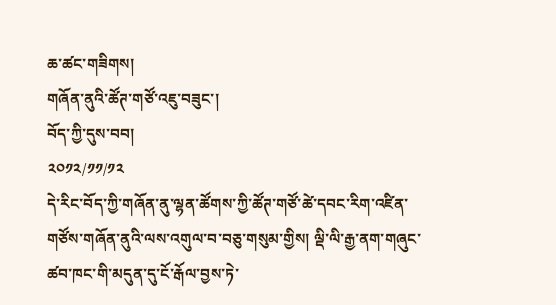ཆ་ཚང་གཟིགས།
གཞོན་ནུའི་ཚོཊ་གཙོ་འཇུ་བཟུང་།
བོད་ཀྱི་དུས་བབ།
༢༠༡༢/༡༡/༡༢
དེ་རིང་བོད་ཀྱི་གཞོན་ནུ་ལྷན་ཚོགས་ཀྱི་ཚོཊ་གཙོ་ཚེ་དབང་རིག་འཛིན་གཙོས་གཞོན་ནུའི་ལས་འགུལ་བ་བཅུ་གསུམ་གྱིས། ལྡི་ལི་རྒྱ་ནག་གཞུང་ཚབ་ཁང་གི་མདུན་དུ་ངོ་རྒོལ་བྱས་ཏེ་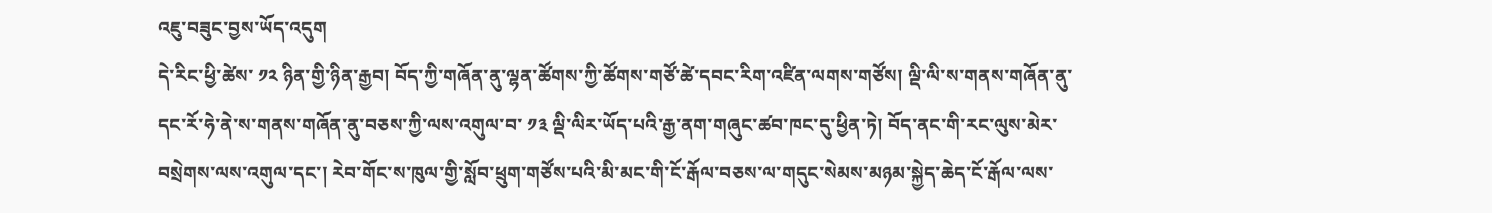འཇུ་བཟུང་བྱས་ཡོད་འདུག
དེ་རིང་ཕྱི་ཚེས་ ༡༢ ཉིན་གྱི་ཉིན་རྒྱབ། བོད་ཀྱི་གཞོན་ནུ་ལྷན་ཚོགས་ཀྱི་ཚོགས་གཙོ་ཚེ་དབང་རིག་འཛིན་ལགས་གཙོས། ལྡི་ལི་ས་གནས་གཞོན་ནུ་དང་རོ་ཧེ་ནེ་ས་གནས་གཞོན་ནུ་བཅས་ཀྱི་ལས་འགུལ་བ་ ༡༣ ལྡི་ལིར་ཡོད་པའི་རྒྱ་ནག་གཞུང་ཚབ་ཁང་དུ་ཕྱིན་ཏེ། བོད་ནང་གི་རང་ལུས་མེར་བསྲེགས་ལས་འགུལ་དང་། རེབ་གོང་ས་ཁུལ་གྱི་སློབ་ཕྲུག་གཙོས་པའི་མི་མང་གི་ངོ་རྒོལ་བཅས་ལ་གདུང་སེམས་མཉམ་སྐྱེད་ཆེད་ངོ་རྒོལ་ལས་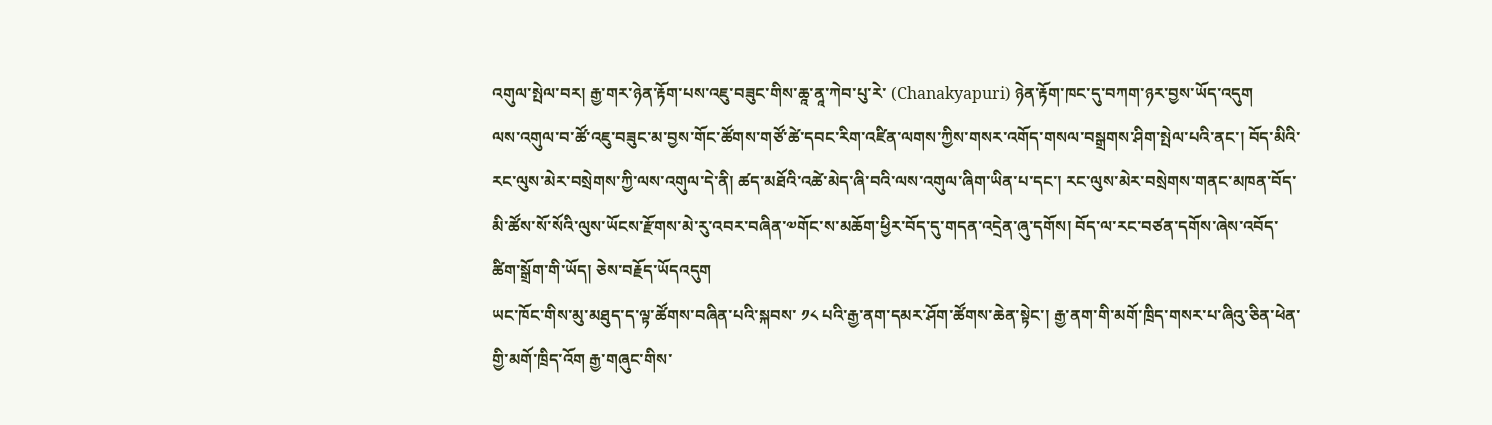འགུལ་སྤེལ་བར། རྒྱ་གར་ཉེན་རྟོག་པས་འཇུ་བཟུང་གིས་ཆཱ་ནཱ་ཀེབ་པུ་རེ་ (Chanakyapuri) ཉེན་རྟོག་ཁང་དུ་བཀག་ཉར་བྱས་ཡོད་འདུག
ལས་འགུལ་བ་ཚོ་འཇུ་བཟུང་མ་བྱས་གོང་ཚོགས་གཙོ་ཚེ་དབང་རིག་འཛིན་ལགས་ཀྱིས་གསར་འགོད་གསལ་བསྒྲགས་ཤིག་སྤེལ་པའི་ནང་། བོད་མིའི་རང་ལུས་མེར་བསྲེགས་ཀྱི་ལས་འགུལ་དེ་ནི། ཚད་མཐོའི་འཚེ་མེད་ཞི་བའི་ལས་འགུལ་ཞིག་ཡིན་པ་དང་། རང་ལུས་མེར་བསྲེགས་གནང་མཁན་བོད་མི་ཚོས་སོ་སོའི་ལུས་ཡོངས་རྫོགས་མེ་རུ་འབར་བཞིན་༧གོང་ས་མཆོག་ཕྱིར་བོད་དུ་གདན་འདྲེན་ཞུ་དགོས། བོད་ལ་རང་བཙན་དགོས་ཞེས་འབོད་ཚིག་སྒྲོག་གི་ཡོད། ཅེས་བརྗོད་ཡོདའདུག
ཡང་ཁོང་གིས་མུ་མཐུད་ད་ལྟ་ཚོགས་བཞིན་པའི་སྐབས་ ༡༨ པའི་རྒྱ་ནག་དམར་ཤོག་ཚོགས་ཆེན་སྟེང་། རྒྱ་ནག་གི་མགོ་ཁྲིད་གསར་པ་ཞིའུ་ཅིན་ཕེན་གྱི་མགོ་ཁྲིད་འོག རྒྱ་གཞུང་གིས་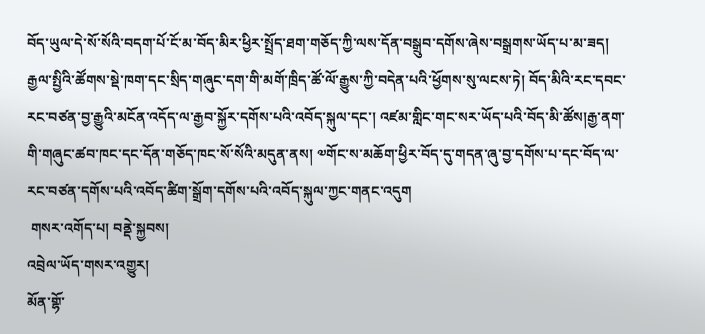བོད་ཡུལ་དེ་སོ་སོའི་བདག་པོ་ངོ་མ་བོད་མིར་ཕྱིར་སྤྲོད་ཐག་གཅོད་ཀྱི་ལས་དོན་བསྒྲུབ་དགོས་ཞེས་བསྒྲགས་ཡོད་པ་མ་ཟད། རྒྱལ་སྤྱིའི་ཚོགས་སྡེ་ཁག་དང་སྲིད་གཞུང་དག་གི་མགོ་ཁྲིད་ཚོ་ལོ་རྒྱུས་ཀྱི་བདེན་པའི་ཕྱོགས་སུ་ལངས་ཏེ། བོད་མིའི་རང་དབང་རང་བཙན་བྱ་རྒྱུའི་མངོན་འདོད་ལ་རྒྱབ་སྐྱོར་དགོས་པའི་འབོད་སྐུལ་དང་། འཛམ་གླིང་གང་སར་ཡོད་པའི་བོད་མི་ཚོས།རྒྱ་ནག་གི་གཞུང་ཚབ་ཁང་དང་དོན་གཅོད་ཁང་སོ་སོའི་མདུན་ནས། ༧གོང་ས་མཆོག་ཕྱིར་བོད་དུ་གདན་ཞུ་བྱ་དགོས་པ་དང་བོད་ལ་རང་བཙན་དགོས་པའི་འབོད་ཚིག་སྒྲོག་དགོས་པའི་འབོད་སྐུལ་ཀྱང་གནང་འདུག
 གསར་འགོད་པ། བནྡེ་སྐྱབས།
འབྲེལ་ཡོད་གསར་འགྱུར།
མོན་གྷོ་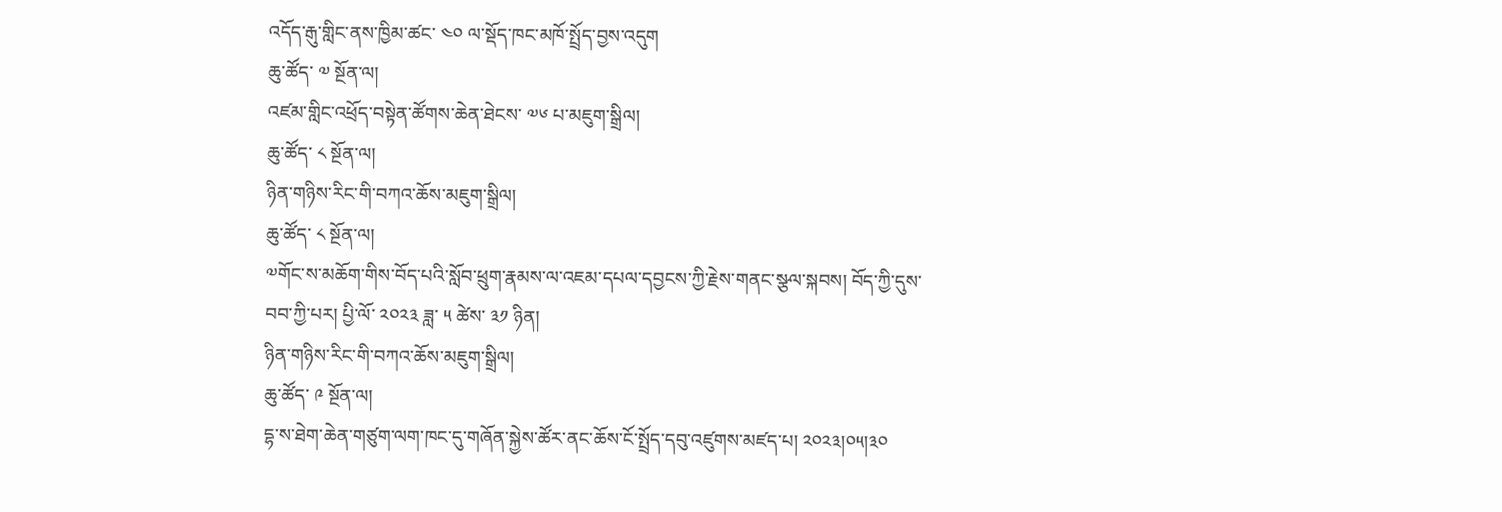འདོད་རྒུ་གླིང་ནས་ཁྱིམ་ཚང་ ༤༠ ལ་སྡོད་ཁང་མཁོ་སྤྲོད་བྱས་འདུག
ཆུ་ཚོད་ ༧ སྔོན་ལ།
འཛམ་གླིང་འཕྲོད་བསྟེན་ཚོགས་ཆེན་ཐེངས་ ༧༦ པ་མཇུག་སྒྲིལ།
ཆུ་ཚོད་ ༨ སྔོན་ལ།
ཉིན་གཉིས་རིང་གི་བཀའ་ཆོས་མཇུག་སྒྲིལ།
ཆུ་ཚོད་ ༨ སྔོན་ལ།
༧གོང་ས་མཆོག་གིས་བོད་པའི་སློབ་ཕྲུག་རྣམས་ལ་འཇམ་དཔལ་དབྱངས་ཀྱི་རྗེས་གནང་སྩལ་སྐབས། བོད་ཀྱི་དུས་བབ་ཀྱི་པར། པྱི་ལོ་ ༢༠༢༣ ཟླ་ ༥ ཚེས་ ༣༡ ཉིན།
ཉིན་གཉིས་རིང་གི་བཀའ་ཆོས་མཇུག་སྒྲིལ།
ཆུ་ཚོད་ ༩ སྔོན་ལ།
དྷ་ས་ཐེག་ཆེན་གཙུག་ལག་ཁང་དུ་གཞོན་སྐྱེས་ཚོར་ནང་ཆོས་ངོ་སྤྲོད་དབུ་འཛུགས་མཛད་པ། ༢༠༢༣།༠༥།༣༠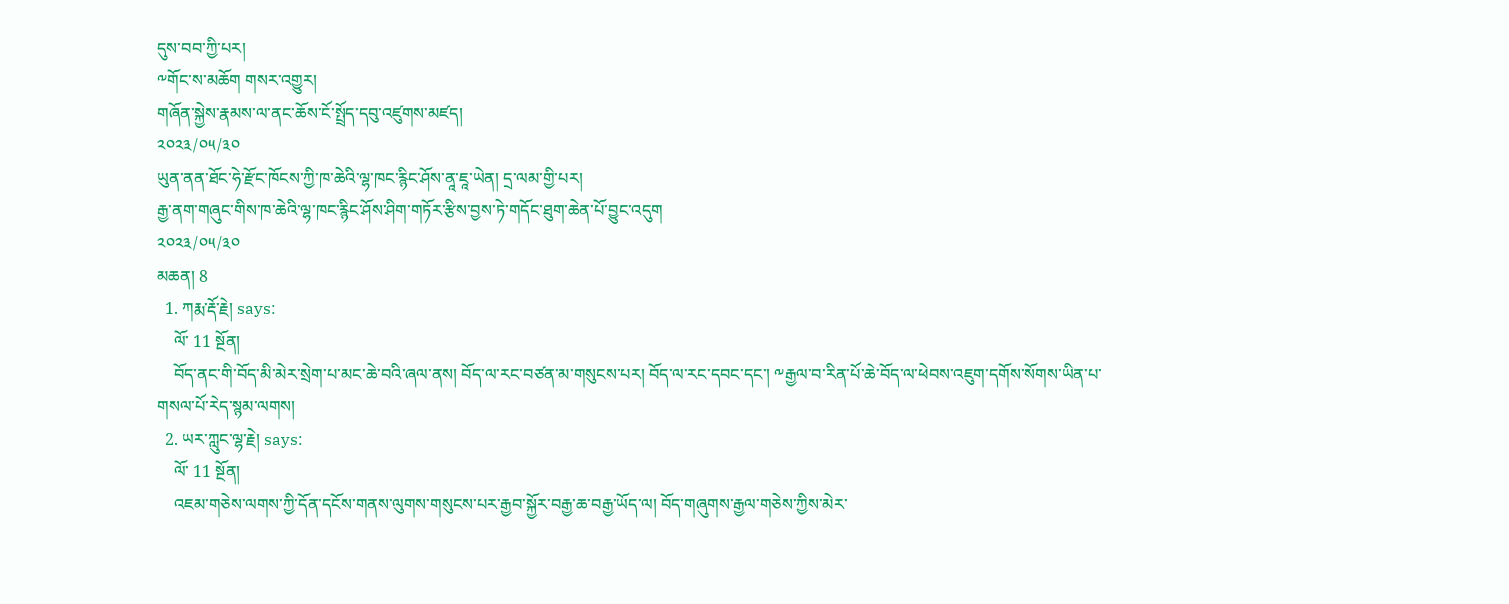དུས་བབ་ཀྱི་པར།
༸གོང་ས་མཆོག གསར་འགྱུར།
གཞོན་སྐྱེས་རྣམས་ལ་ནང་ཆོས་ངོ་སྤྲོད་དབུ་འཛུགས་མཛད།
༢༠༢༣/༠༥/༣༠
ཡུན་ནན་ཐོང་ཧེ་རྫོང་ཁོངས་ཀྱི་ཁ་ཆེའི་ལྷ་ཁང་རྙིང་ཤོས་ནཱ་ཇཱ་ཡེན། དྲ་ལམ་གྱི་པར།
རྒྱ་ནག་གཞུང་གིས་ཁ་ཆེའི་ལྷ་ཁང་རྙིང་ཤོས་ཤིག་གཏོར་རྩིས་བྱས་ཏེ་གདོང་ཐུག་ཆེན་པོ་བྱུང་འདུག
༢༠༢༣/༠༥/༣༠
མཆན། 8
  1. ཀརྨ་རྡོ་རྗེ། says:
    ལོ་ 11 སྔོན།
    བོད་ནང་གི་བོད་མི་མེར་སྲེག་པ་མང་ཆེ་བའི་ཞལ་ནས། བོད་ལ་རང་བཙན་མ་གསུངས་པར། བོད་ལ་རང་དབང་དང་། ༸རྒྱལ་བ་རིན་པོ་ཆེ་བོད་ལ་ཕེབས་འཇུག་དགོས་སོགས་ཡིན་པ་གསལ་པོ་རེད་སྙམ་ལགས།
  2. ཡར་ཀླུང་ལྷ་རྗེ། says:
    ལོ་ 11 སྔོན།
    འཇམ་གཅེས་ལགས་ཀྱི་དོན་དངོས་གནས་ལུགས་གསུངས་པར་རྒྱབ་སྐྱོར་བརྒྱ་ཆ་བརྒྱ་ཡོད་ལ། བོད་གཞུགས་རྒྱལ་གཅེས་ཀྱིས་མེར་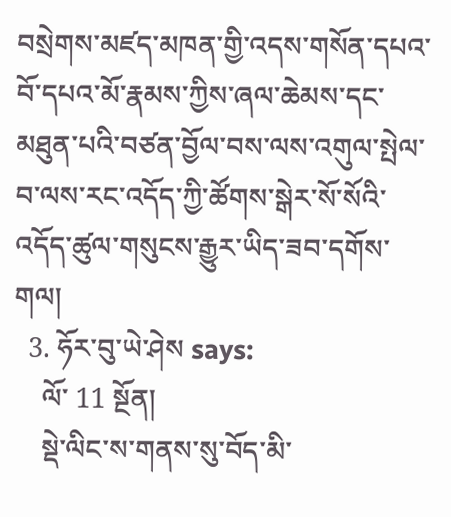བསྲེགས་མཛད་མཁན་གྱི་འདས་གསོན་དཔའ་བོ་དཔའ་མོ་རྣམས་ཀྱིས་ཞལ་ཆེམས་དང་མཐུན་པའི་བཙན་བྱོལ་བས་ལས་འགུལ་སྤེལ་བ་ལས་རང་འདོད་ཀྱི་ཚོགས་སྒེར་སོ་སོའི་འདོད་ཚུལ་གསུངས་རྒྱུར་ཡིད་ཟབ་དགོས་གལ།
  3. ཧོར་བུ་ཡེ་ཤེས says:
    ལོ་ 11 སྔོན།
    སྡེ་ལིང་ས་གནས་སུ་བོད་མི་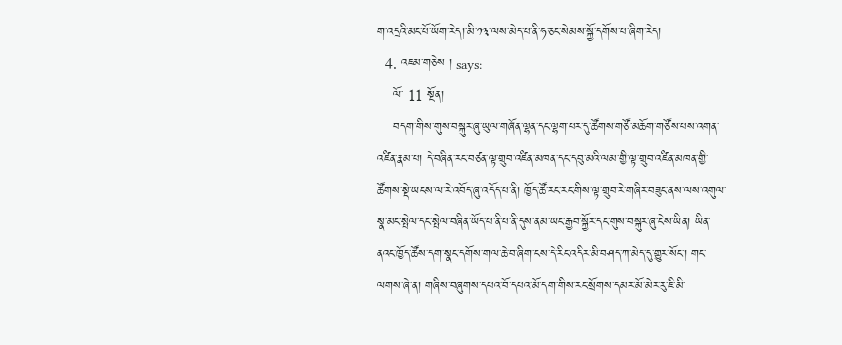ག་འདྲའི་མང་པོ་ཡོག་རེད།་མི་༡༣་ལས་མེད་པ་ནི་ཧ་ཅང་སེམས་སྐྱོ་དགོས་པ་ཞིག་རེད།
  4. འཇམ་གཅེས ། says:
    ལོ་ 11 སྔོན།
    བདག་གིས་གུས་བསྐུར་ཞུ་ཡུལ་གཞོན་ལྷན་དང་ལྷག་པར་དུ་ཚོགས་གཙོ་མཆོག་གཙོས་པས་འགན་འཛིན་རྣམ་པ། དེ་བཞིན་རང་བཙན་ལྟ་གྲུབ་འཛིན་མཁན་དང་དབུ་མའི་ལམ་གྱི་ལྟ་གྲུབ་འཛིན་མཁན་གྱི་ཚོགས་སྡེ་ཡངས་ལ་རེ་འབོད་ཞུ་འདོད་པ་ནི། ཁྱོད་ཚོ་རང་རང་གིས་ལྟ་གྲུབ་རེ་གཞིར་བཟུང་ནས་ལས་འགུལ་སྣ་མང་སྤེལ་དང་སྤེལ་བཞིན་ཡོད་པ་ནི་པ་ནི་དུས་ནམ་ཡང་རྒྱབ་སྐྱོར་དང་གུས་བསྐུར་ཞུ་ངེས་ཡིན། ཡིན་ནའང་ཁྱོད་ཚོས་དག་སྣང་དགོས་གལ་ཆེ་བ་ཞིག་ངས་དེ་རིང་འདིར་མི་བཤད་ཀ་མེད་དུ་གྱུར་སོང་། གང་ལགས་ཞེ་ན། གཞིས་བཞུགས་དཔའ་བོ་དཔའ་མོ་དག་གིས་རང་སྲོགས་དམར་མོ་མེར་རུ་ཇི་མི་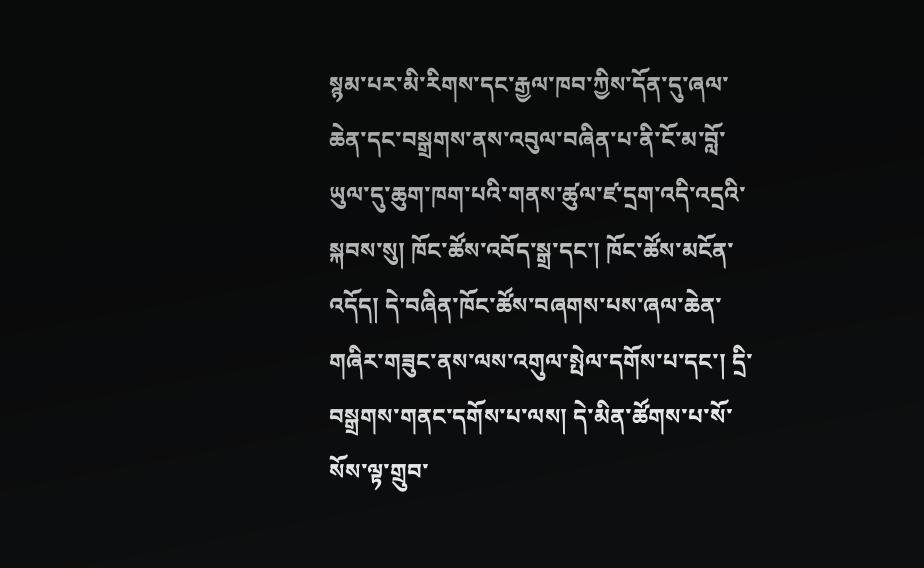སྙམ་པར་མི་རིགས་དང་རྒྱལ་ཁབ་ཀྱིས་དོན་དུ་ཞལ་ཆེན་དང་བསྒྲགས་ནས་འབུལ་བཞིན་པ་ནི་ངོ་མ་བློ་ཡུལ་དུ་ཆུག་ཁག་པའི་གནས་ཚུལ་ཛ་དྲག་འདི་འདྲའི་སྐབས་སུ། ཁོང་ཚོས་འབོད་སྒྲ་དང་། ཁོང་ཚོས་མངོན་འདོད། དེ་བཞིན་ཁོང་ཚོས་བཞགས་པས་ཞལ་ཆེན་གཞིར་གཟུང་ནས་ལས་འགུལ་སྤེལ་དགོས་པ་དང་། དྲི་བསྒྲགས་གནང་དགོས་པ་ལས། དེ་མིན་ཚོགས་པ་སོ་སོས་ལྟ་གྲུབ་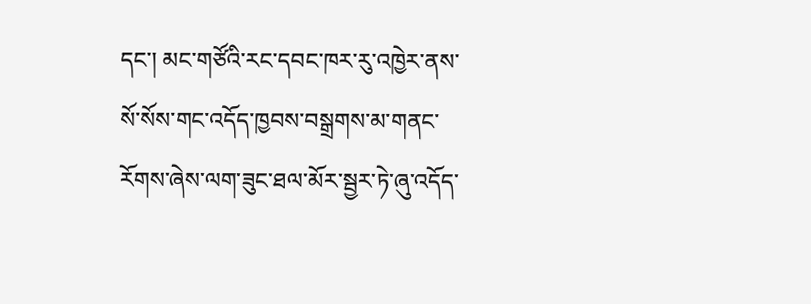དང་། མང་གཙོའི་རང་དབང་ཁར་རུ་འཁྱེར་ནས་སོ་སོས་གང་འདོད་ཁྱབས་བསྒྲགས་མ་གནང་རོགས་ཞེས་ལག་ཟུང་ཐལ་མོར་སྦྱར་ཏེ་ཞུ་འདོད་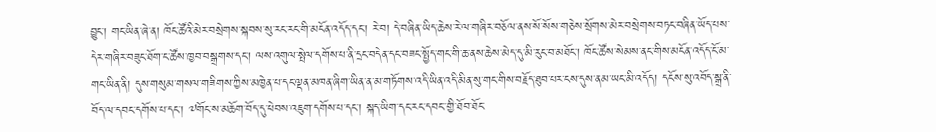བྱུང་། གང་ཡིན་ཞེ་ན། ཁོང་ཚོའི་མེར་བསྲེགས་སྐབས་སུ་རང་རང་གི་མངོན་འདོད་དང་། རེ་བ། དེ་བཞིན་ཡིད་ཆེས་རེ་ལ་གཞིར་བཅོལ་ནས་སོ་སོས་གཅེས་སྲོགས་མེར་བསྲེགས་བཏང་བཞིན་ཡོད་པས་དེར་གཞིར་བཟུང་ཐོག་ང་ཚོས་ཁྱབ་བསྒྲགས་དང་། ལས་འགུལ་སྤེལ་དགོས་པ་ནི་དྲང་བདེན་དང་བཟང་སྤྱོད་གང་གི་ཆ་ནས་ཆེས་མེད་དུ་མི་རུང་བ་མཐོང་། ཁོང་ཚོས་སེམས་ནང་གིས་མངོན་འདོད་ངོ་མ་གང་ཡིན་ནི། དུས་གསུམ་གསལ་གཟིགས་ཀྱིས་མཁྱེན་པ་དང་ལྡན་མཁན་ཞིག་ཡིན་ན་མ་གཏོགས་འདི་ཡིན་འདི་མིན་སུ་གང་གིས་བརྗོད་ཐུབ་པར་ངས་དུས་ནམ་ཡང་མི་འདོད། དངོས་སུ་འབོད་སྒྲ་ནི་བོད་ལ་དབང་དགོས་པ་དང་། ༧གོང་ས་མཆོག་བོད་དུ་ཕེབས་འཇུག་དགོས་པ་དང་། སྐད་ཡིག་དང་རང་དབང་་གྱི་ཐོབ་ཐོང་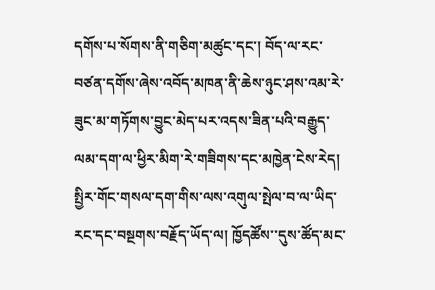དགོས་པ་སོགས་ནི་གཅིག་མཚུང་དང་། བོད་ལ་རང་བཙན་དགོས་ཞེས་འབོད་མཁན་ནི་ཆེས་ཉུང་ཤས་འམ་རེ་ཟུང་མ་གཏོགས་བྱུང་མེད་པར་འདས་ཟིན་པའི་བརྒྱུད་ལམ་དག་ལ་ཕྱིར་མིག་རེ་གཟིགས་དང་མཁྱེན་ངེས་རེད། སྤྱིར་གོང་གསལ་དག་གིས་ལས་འགུལ་སྤེལ་བ་ལ་ཡིད་རང་དང་བསྔགས་བརྗོད་ཡོད་ལ། ཁྱོདཚོས་་དུས་ཚོད་མང་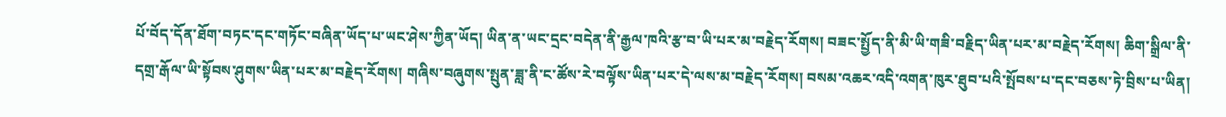པོ་བོད་དོན་ཐོག་བཏང་དང་གཏོང་བཞིན་ཡོད་པ་ཡང་ཤེས་ཀྱིན་ཡོད། ཡིན་ན་ཡང་དྲང་བདེན་ནི་རྒྱལ་ཁའི་རྩ་བ་ཡི་པར་མ་བརྗེད་རོགས། བཟང་སྤྱོད་ནི་མི་ཡི་གཟི་བརྗིད་ཡིན་པར་མ་བརྗེད་རོགས། ཆིག་སྒྲིལ་ནི་དགྲ་རྒོལ་ཡི་སྟོབས་ཤུགས་ཡིན་པར་མ་བརྗེད་རོགས། གཞིས་བཞུགས་སྤུན་ཟླ་ནི་ང་ཚོས་རེ་བལྟོས་ཡིན་པར་དེ་ལས་མ་བརྗེད་རོགས། བསམ་འཆར་འདི་འགན་ཁུར་ཐུབ་པའི་སྤོབས་པ་དང་བཅས་ཏེ་བྲིས་པ་ཡིན།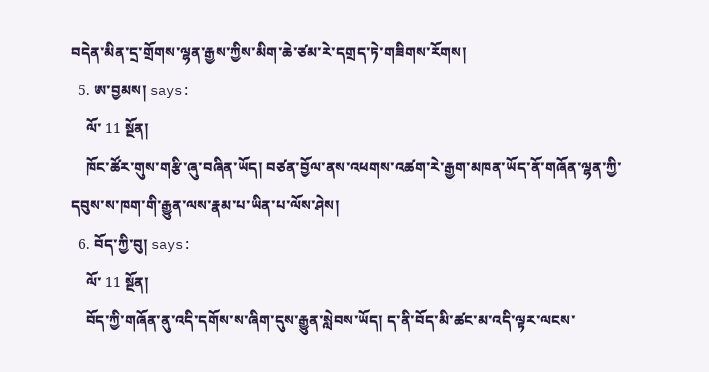བདེན་མིན་དྲ་གྲོགས་ལྷན་རྒྱས་ཀྱིས་མིག་ཆེ་ཙམ་རེ་དགྲད་ཏེ་གཟིགས་རོགས།
  5. ཨ་བྱམས། says:
    ལོ་ 11 སྔོན།
    ཁོང་ཚོར་གུས་གརྩི་ཞུ་བཞིན་ཡོད། བཙན་བྱོལ་ནས་འཕགས་འཚག་རེ་རྒྱག་མཁན་ཡོད་ནོ་གཞོན་ལྷན་ཀྱི་དབུས་ས་ཁག་གི་རྒྱུན་ལས་རྣམ་པ་ཡིན་པ་ལོས་ཤེས།
  6. བོད་ཀྱི་བུ། says:
    ལོ་ 11 སྔོན།
    བོད་ཀྱི་གཞོན་ནུ་འདི་དགོས་ས་ཞིག་དུས་རྒྱུན་སླེབས་ཡོད། ད་ནི་བོད་མི་ཚང་མ་འདི་ལྟར་ལངས་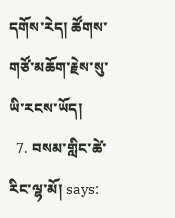དགོས་རེད། ཚོགས་གཙོ་མཆོག་རྗེས་སུ་ཡི་རངས་ཡོད།
  7. བསམ་གླིང་ཚེ་རིང་ལྷ་མོ། says: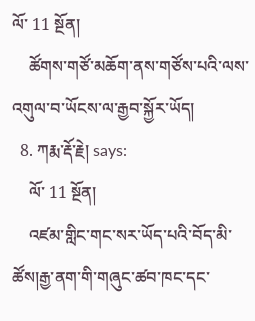ལོ་ 11 སྔོན།
    ཚོགས་གཙོ་མཆོག་ནས་གཙོས་པའི་ལས་འགུལ་བ་ཡོངས་ལ་རྒྱབ་སྐྱོར་ཡོད།
  8. ཀརྨ་རྡོ་རྗེ། says:
    ལོ་ 11 སྔོན།
    འཛམ་གླིང་གང་སར་ཡོད་པའི་བོད་མི་ཚོས།རྒྱ་ནག་གི་གཞུང་ཚབ་ཁང་དང་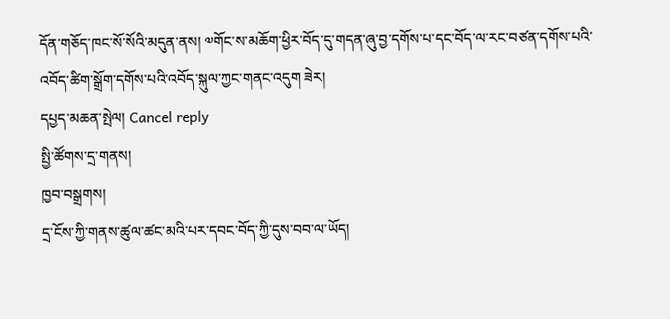དོན་གཅོད་ཁང་སོ་སོའི་མདུན་ནས། ༧གོང་ས་མཆོག་ཕྱིར་བོད་དུ་གདན་ཞུ་བྱ་དགོས་པ་དང་བོད་ལ་རང་བཙན་དགོས་པའི་འབོད་ཚིག་སྒྲོག་དགོས་པའི་འབོད་སྐུལ་ཀྱང་གནང་འདུག ཟེར།
དཔྱད་མཆན་སྤེལ། Cancel reply
སྤྱི་ཚོགས་དྲ་གནས།
ཁྱབ་བསྒྲགས།
དྲ་ངོས་ཀྱི་གནས་ཚུལ་ཚང་མའི་པར་དབང་བོད་ཀྱི་དུས་བབ་ལ་ཡོད།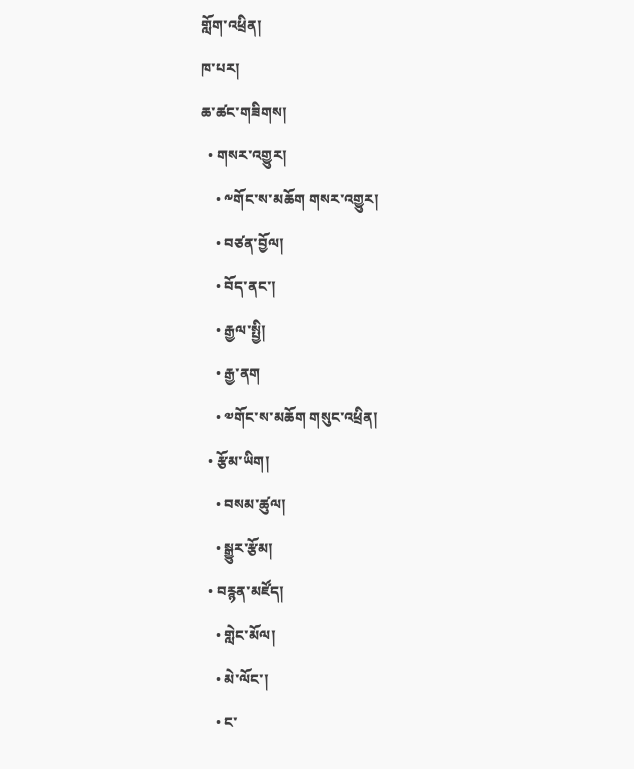གློག་འཕྲིན།
ཁ་པར།
ཆ་ཚང་གཟིགས།
  • གསར་འགྱུར།
    • ༸གོང་ས་མཆོག གསར་འགྱུར།
    • བཙན་བྱོལ།
    • བོད་ནང་།
    • རྒྱལ་སྤྱི།
    • རྒྱ་ནག
    • ༧གོང་ས་མཆོག གསུང་འཕྲིན།
  • རྩོམ་ཡིག།
    • བསམ་ཚུལ།
    • སྒྱུར་རྩོམ།
  • བརྙན་མཛོད།
    • གླེང་མོལ།
    • མེ་ལོང་།
    • ང་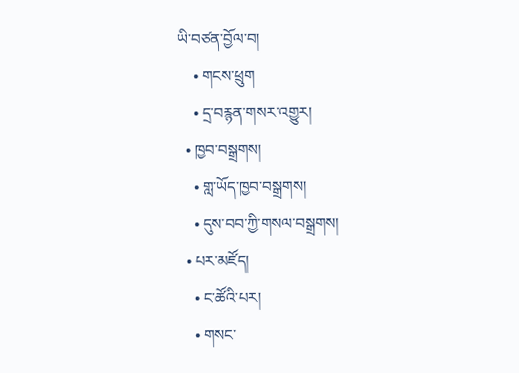ཡི་བཙན་བྱོལ་བ།
    • གངས་ཕྲུག
    • དྲ་བརྙན་གསར་འགྱུར།
  • ཁྱབ་བསྒྲགས།
    • གླ་ཡོད་ཁྱབ་བསྒྲགས།
    • དུས་བབ་ཀྱི་གསལ་བསྒྲགས།
  • པར་མཛོད།
    • ང་ཚོའི་པར།
    • གསང་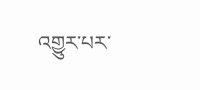འགྱུར་པར་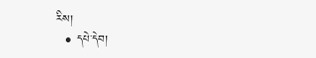རིས།
  • དཔེ་དེབ།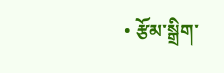• རྩོམ་སྒྲིག་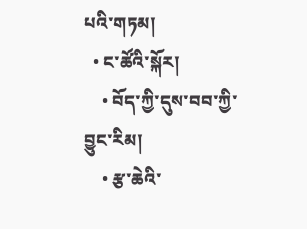པའི་གཏམ།
  • ང་ཚོའི་སྐོར།
    • བོད་ཀྱི་དུས་བབ་ཀྱི་བྱུང་རིམ།
    • རྩ་ཆེའི་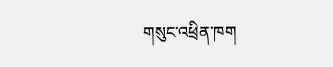གསུང་འཕྲིན་ཁག